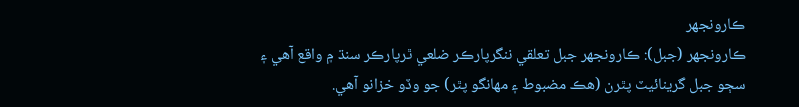ڪارونجهر
ڪارونجهر (جبل): ڪارونجهر جبل تعلقي ننگرپارڪر ضلعي ٿرپارڪر سنڌ ۾ واقع آهي ۽ سڄو جبل گرينائيٽ پٿرن (هڪ مضبوط ۽ مھانگو پٿر) جو وڏو خزانو آهي.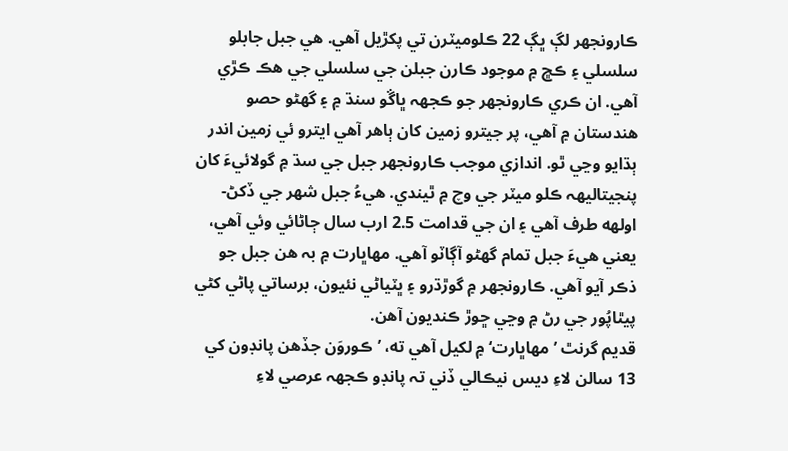ڪارونجهر لڳ ڀڳ 22 ڪلوميٽرن تي پکڙيل آهي. هي جبل جابلو سلسلي ۽ ڪڇ ۾ موجود ڪارن جبلن جي سلسلي جي هڪ ڪڙي آهي. ان ڪري ڪارونجهر جو ڪجهہ ڀاڱو سنڌ ۾ ۽ گهڻو حصو هندستان ۾ آهي، پر جيترو زمين کان ٻاهر آهي ايترو ئي زمين اندر ٻڌايو وڃي ٿو. اندازي موجب ڪارونجهر جبل جي سڌ ۾ گولائيءَ کان پنجيتاليھہ ڪلو ميٽر جي وچ ۾ ٿيندي. هيءُ جبل شھر جي ڏکڻ-اولھه طرف آهي ۽ ان جي قدامت 2.5 ارب سال ڄاڻائي وئي آهي، يعني هيءَ جبل تمام گهڻو آڳاٽو آهي. مھاڀارت ۾ بہ هن جبل جو ذڪر آيو آهي. ڪارونجهر ۾ گوڙڌرو ۽ ڀٽياڻي نئيون، برساتي پاڻي کڻي پيٿاپُور جي رڻ ۾ وڃي ڇوڙ ڪنديون آهن.
قديم گرنٿ ’مھاڀارت‘ ۾ لکيل آهي ته، ’ڪوروَن جڏهن پانڊون کي 13 سالن لاءِ ديس نيڪالي ڏني تہ پانڊو ڪجهہ عرصي لاءِ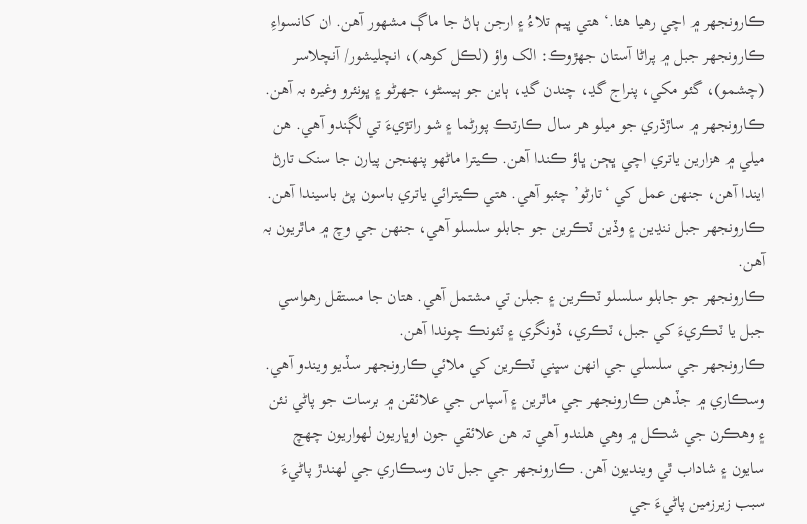ڪارونجهر ۾ اچي رهيا هئا.‘ هتي ڀيم تلاءُ ۽ ارجن ٻاڻ جا ماڳ مشھور آهن. ان کانسواءِ ڪارونجهر جبل ۾ پراڻا آستان جھڙوڪ: الک واؤ (لڪل کوھہ)، انچليشور/ آنچلاسر (چشمو)، گئو مکي، پنراج گڍ، چندن گڍ، ٻاين جو ٻيسڻو، جهرڻو ۽ ڀونئرو وغيرہ بہ آهن. ڪارونجهر ۾ ساڙڌري جو ميلو هر سال ڪارتڪ پورڻما ۽ شو راتڙيءَ تي لڳندو آهي. هن ميلي ۾ هزارين ياتري اچي ڀڄن ڀاؤ ڪندا آهن. ڪيترا ماڻهو پنھنجن پيارن جا سنک تارڻ ايندا آهن، جنھن عمل کي ‘تارڻو’ چئبو آهي. هتي ڪيترائي ياتري باسون پڻ باسيندا آهن.
ڪارونجهر جبل ننڍين ۽ وڏين ٽڪرين جو جابلو سلسلو آهي، جنھن جي وچ ۾ ماٿريون بہ آهن.
ڪارونجهر جو جابلو سلسلو ٽڪرين ۽ جبلن تي مشتمل آهي. هتان جا مستقل رهواسي جبل يا ٽڪريءَ کي جبل، ٽڪري، ڏونگري ۽ ٽئونڪ چوندا آهن.
ڪارونجهر جي سلسلي جي انهن سڀني ٽڪرين کي ملائي ڪارونجهر سڏيو ويندو آهي. وسڪاري ۾ جڏهن ڪارونجهر جي ماٿرين ۽ آسپاس جي علائقن ۾ برسات جو پاڻي نئن ۽ وهڪرن جي شڪل ۾ وهي هلندو آهي تہ هن علائقي جون اوڀاريون لھواريون چھچ سايون ۽ شاداب ٿي وينديون آهن. ڪارونجهر جي جبل تان وسڪاري جي لھندڙ پاڻيءَ سبب زيرزمين پاڻيءَ جي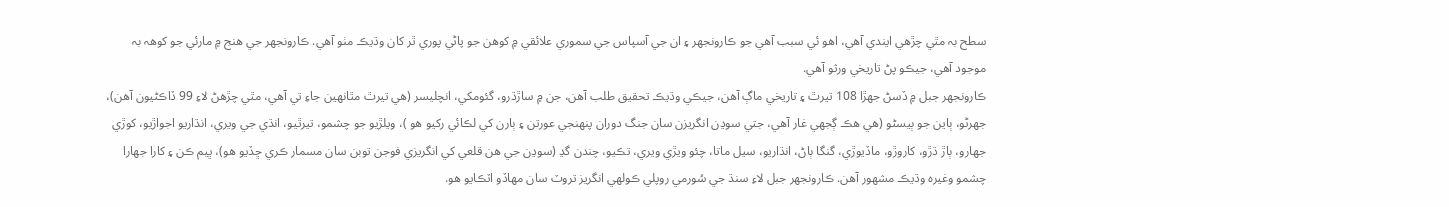سطح بہ مٿي چڙهي ايندي آهي، اهو ئي سبب آهي جو ڪارونجهر ۽ ان جي آسپاس جي سموري علائقي ۾ کوهن جو پاڻي پوري ٿر کان وڌيڪ مٺو آهي. ڪارونجهر جي هنج ۾ مارئي جو کوھہ بہ موجود آهي، جيڪو پڻ تاريخي ورثو آهي.
ڪارونجهر جبل ۾ ڏسڻ جھڙا 108 تيرٿ ۽ تاريخي ماڳ آهن، جيڪي وڌيڪ تحقيق طلب آهن، جن ۾ ساڙڌرو، گئومکي، انچليسر (هي تيرٿ مٿانھين جاءِ تي آهي، مٿي چڙهڻ لاءِ 99 ڏاڪڻيون آهن)، جهرڻو، ٻاين جو ٻيسڻو (هي هڪ ڳجهي غار آهي، جتي سوڍن انگريزن سان جنگ دوران پنھنجي عورتن ۽ ٻارن کي لڪائي رکيو هو )، ويلڙيو جو چشمو، تيرٿيو، انڌي جي ويري، انڌاريو اجواڙيو، کوڙي جهارو، ٻاڙ ڌڙو، کاروڙو، ماڏيوڙي، گنگا ٻاڻ، انڌاريو، سيل ماتا، چئو ويڙي ويري، تڪيو، چندن گڍ (سوڍن جي هن قلعي کي انگريزي فوجن توبن سان مسمار ڪري ڇڏيو هو)، ڀيم ڪن ۽ کارا جهارا چشمو وغيرہ وڌيڪ مشھور آهن. ڪارونجهر جبل لاءِ سنڌ جي سُورمي روپلي ڪولھي انگريز تروٽ سان مھاڏو اٽڪايو هو.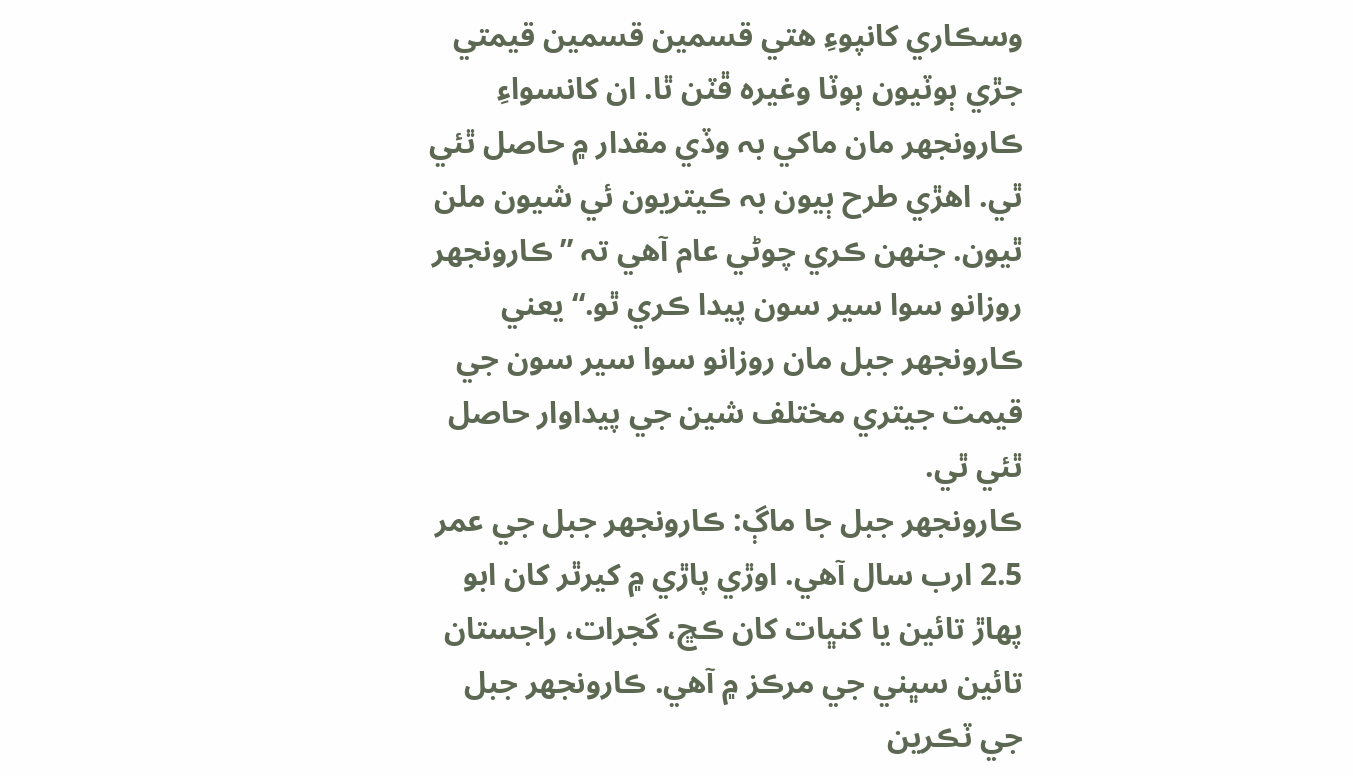وسڪاري کانپوءِ هتي قسمين قسمين قيمتي جڙي ٻوٽيون ٻوٽا وغيرہ ڦٽن ٿا. ان کانسواءِ ڪارونجهر مان ماکي بہ وڏي مقدار ۾ حاصل ٿئي ٿي. اهڙي طرح ٻيون بہ ڪيتريون ئي شيون ملن ٿيون. جنھن ڪري چوڻي عام آهي تہ ”ڪارونجهر روزانو سوا سير سون پيدا ڪري ٿو.“ يعني ڪارونجهر جبل مان روزانو سوا سير سون جي قيمت جيتري مختلف شين جي پيداوار حاصل ٿئي ٿي.
ڪارونجهر جبل جا ماڳ: ڪارونجهر جبل جي عمر 2.5 ارب سال آھي. اوڙي پاڙي ۾ کيرٿر کان ابو پھاڙ تائين يا کنڀات کان ڪڇ، گجرات، راجستان تائين سڀني جي مرڪز ۾ آھي. ڪارونجهر جبل جي ٽڪرين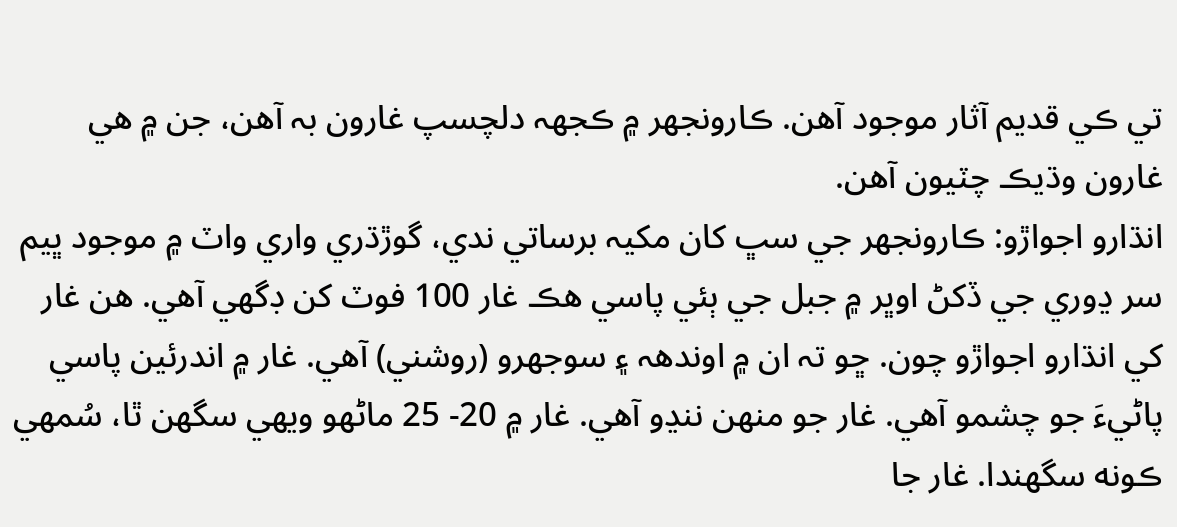تي ڪي قديم آثار موجود آهن. ڪارونجهر ۾ ڪجهہ دلچسپ غارون بہ آهن، جن ۾ هي غارون وڌيڪ چٽيون آهن.
انڌارو اجواڙو: ڪارونجهر جي سڀ کان مکيہ برساتي ندي، گوڙڌري واري واٽ ۾ موجود ڀيم سر ڍوري جي ڏکڻ اوڀر ۾ جبل جي ٻئي پاسي ھڪ غار 100 فوٽ کن ڊگهي آھي. هن غار کي انڌارو اجواڙو چون. ڇو تہ ان ۾ اوندھہ ۽ سوجهرو (روشني) آھي. غار ۾ اندرئين پاسي پاڻيءَ جو چشمو آھي. غار جو منھن ننڍو آھي. غار ۾ 20- 25 ماڻهو ويھي سگهن ٿا، سُمهي ڪونه سگهندا. غار جا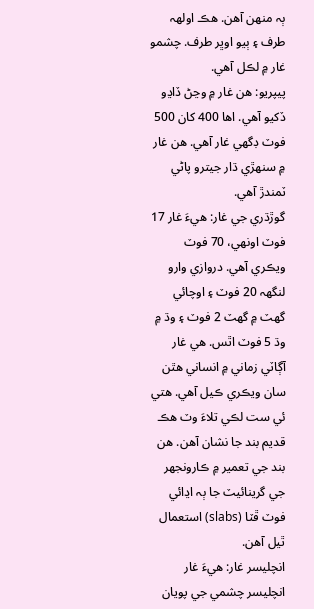ٻہ منھن آھن. ھڪ اولھہ طرف ۽ ٻيو اوڀر طرف. چشمو غار ۾ لڪل آھي.
پيپريو: ھن غار ۾ وڃڻ ڏاڍو ڏکيو آھي. اھا 400 کان 500 فوٽ ڊگهي غار آھي. هن غار ۾ سنھڙي ڌار جيترو پاڻي ٽمندڙ آهي.
گوڙڌري جي غار: هيءَ غار 17 فوٽ اونھي، 70 فوٽ ويڪري آھي. دروازي وارو لنگهہ 20 فوٽ ۽ اوچائي گهٽ ۾ گهٽ 2 فوٽ ۽ وڌ ۾ وڌ 5 فوٽ اٿس. ھي غار آڳاٽي زماني ۾ انساني ھٿن سان ويڪري ڪيل آھي. ھتي ئي ست لڪي تلاءَ وٽ ھڪ قديم بند جا نشان آھن. ھن بند جي تعمير ۾ ڪارونجهر جي گرينائيٽ جا ٻہ اڍائي فوٽ ڦٽا (slabs) استعمال ٿيل آھن.
انچليسر غار: ھيءَ غار انچليسر چشمي جي پويان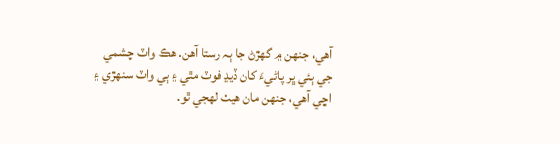آھي، جنھن ۾ گهڙڻ جا ٻہ رستا آھن. ھڪ واٽ چشمي جي ٻئي ڀر پاڻيءَ کان ڏيڍ فوٽ مٿي ۽ ٻي واٽ سنھڙي ۽ اڇي آھي، جنھن مان ھيٺ لھجي ٿو.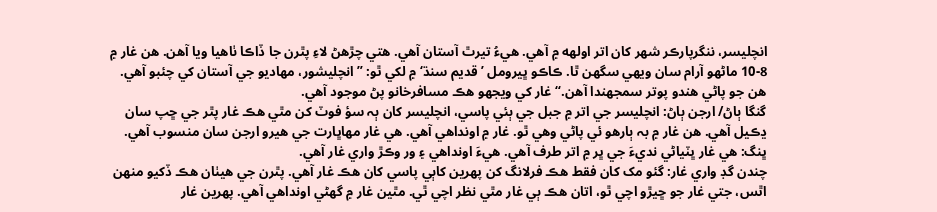انچليسر، ننگرپارڪر شھر کان اتر اولھه ۾ آھي. ھيءُ تيرٿ آستان آھي. ھتي چڙهڻ لاءِ پٿرن جا ڏاڪا ٺاھيا ويا آھن. ھن غار ۾ 8-10 ماڻهو آرام سان ويھي سگهن ٿا. ڪاڪو ڀيرومل ’قديم سنڌ‘ ۾ لکي ٿو: ”انچليشور، مھاديو جي آستان کي چئبو آھي. ھن جو پاڻي ھندو پوتر سمجهندا آھن.“ غار کي ويجهو هڪ مسافرخانو پڻ موجود آھي.
گنگا ٻاڻ/ ارجن ٻاڻ: انچليسر جي اتر ۾ جبل جي ٻئي پاسي، انچليسر کان ٻہ سؤ فوٽ کن مٿي ھڪ غار پٿر جي ڇپ سان ڍڪيل آھي. ھن غار ۾ بہ ٻارھو ئي پاڻي وھي ٿو. غار ۾ اونداھي آھي. ھي غار مھاڀارت جي ھيرو ارجن سان منسوب آھي.
ڀنگ: ھي غار ڀٽياڻي نديءَ جي ڀر ۾ اتر طرف آھي. ھيءَ اونداھي ۽ ور وڪڙ واري غار آھي.
چندن گڊ واري غار: گئو مک کان فقط ھڪ فرلانگ کن پھرين کاٻي پاسي کان ھڪ غار آھي. پٿرن جي ھيٺان ھڪ ڏکيو منھن اٿس، جتي غار جو ڇيڙو اچي ٿو، اتان ھڪ ٻي غار مٿي نظر اچي ٿي. مٿين غار ۾ گهڻي اونداھي آھي. پھرين غار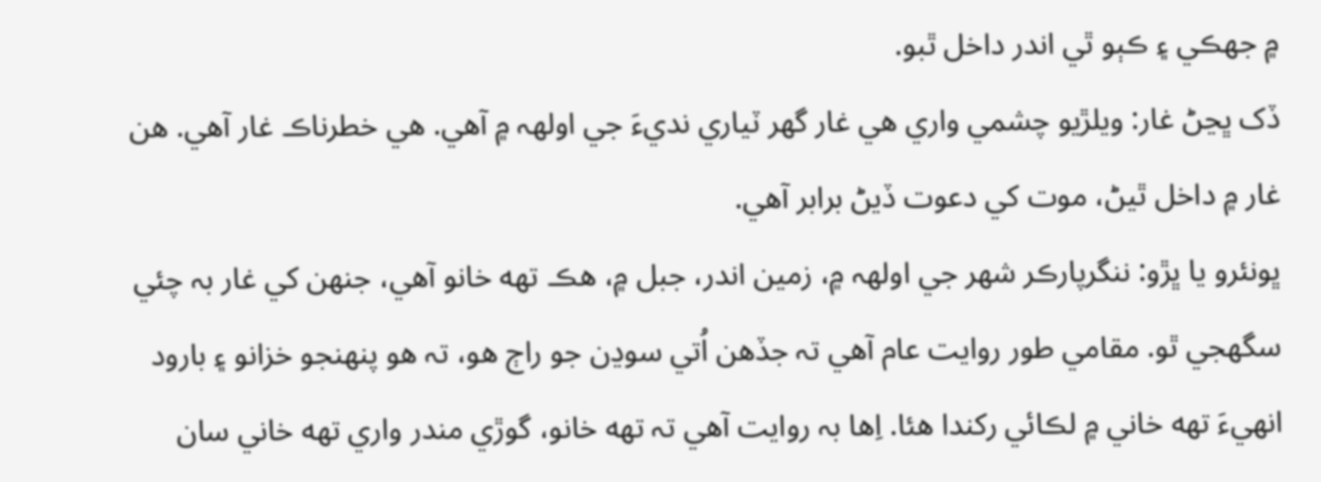۾ جهڪي ۽ ڪٻو ٿي اندر داخل ٿبو.
ڏک ڀڃڻ غار: ويلڙيو چشمي واري ھي غار گهر ٽياري نديءَ جي اولھہ ۾ آھي. ھي خطرناڪ غار آھي. هن غار ۾ داخل ٿيڻ، موت کي دعوت ڏيڻ برابر آھي.
ڀونئرو يا ڀڙو: ننگرپارڪر شھر جي اولھہ ۾، زمين اندر، جبل ۾، ھڪ تھه خانو آھي، جنھن کي غار بہ چئي سگهجي ٿو. مقامي طور روايت عام آهي تہ جڏھن اُتي سوڍن جو راڄ ھو، تہ ھو پنھنجو خزانو ۽ بارود انهيءَ تھه خاني ۾ لڪائي رکندا ھئا. اِھا بہ روايت آھي تہ تھه خانو، گوڙي مندر واري تھه خاني سان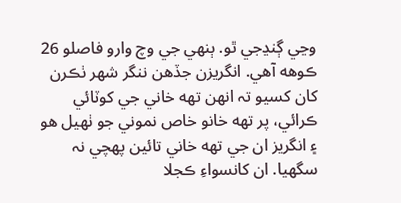وڃي ڳنڍجي ٿو. ٻنهي جي وچ وارو فاصلو 26 ڪوھه آھي. انگريزن جڏھن ننگر شھر ٺڪرن کان کسيو تہ انهن تھه خاني جي کوٽائي ڪرائي، پر تھه خانو خاص نموني جو ٺھيل ھو ۽ انگريز ان جي تھه خاني تائين پھچي نہ سگهيا. ان کانسواءِ ڪجلا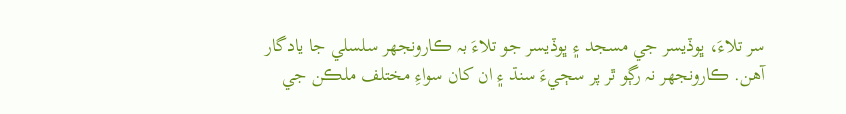سر تلاءَ، ڀوڏيسر جي مسجد ۽ ڀوڏيسر جو تلاءَ بہ ڪارونجهر سلسلي جا يادگار آهن. ڪارونجهر نہ رڳو ٿر پر سڄيءَ سنڌ ۽ ان کان سواءِ مختلف ملڪن جي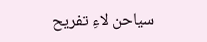سياحن لاءِ تفريح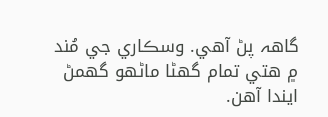گاھہ پڻ آهي. وسڪاري جي مُند ۾ هتي تمام گهڻا ماڻهو گهمڻ ايندا آهن.